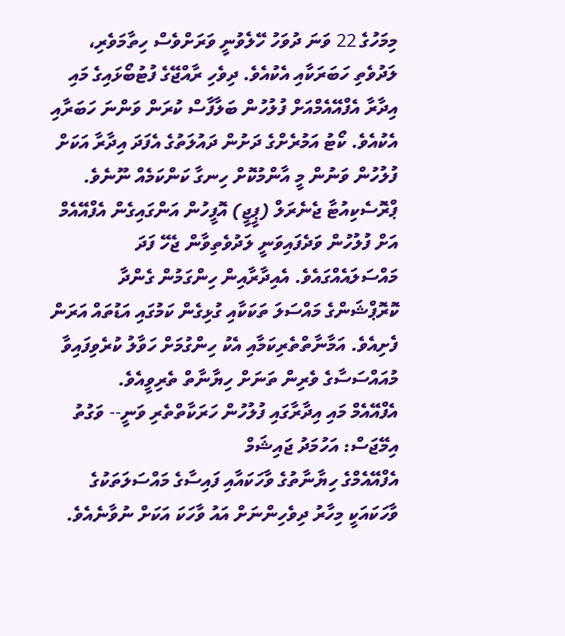މިމަހުގެ 22 ވަނަ ދުވަހު ހޭލެވުނީ ވަރަށްވެސް ހިތާމަވެރި، ލަދުވެތި ހަބަރަކާއި އެކުއެވެ. ދިވެހި ރާއްޖޭގެ ފުޓުބޯޅައިގެ މައި އިދާރާ އެފްއޭއެމްއަށް ފުލުހުން ބަލާފާސް ކުރަން ވަންނަ ހަބަރާއި އެކުއެވެ. ކޯޓު އަމުރެށްގެ ދަށުން ދައުލަތުގެ އެފަދަ އިދާރާ އަކަށް ފުލުހުން ވަނުން މީ އާންމުކޮށް ހިނގާ ކަންކަމެއް ނޫނެވެ. ޕްރޮސެކިއުޓާ ޖެނެރަލް (ޕީޖީ) އޮފީހުން އަންގައިގެން އެފްއޭއެމް އަށް ފުލުހުން ވަދެފައިވަނީ ލަދުވެތިވާން ޖެހޭ ފަދަ މައްސަލައެއްގައެވެ. އެއިދާރާއިން ހިންގަމުން ގެންދާ ކޮރޮޕްޝަންގެ މައްސަލަ ތަކަކާއި ގުޅިގެން ކަމުގައި އަޑުތައް އަރަން ފެށިއެވެ. އަމާނާތްތެރިކަމާއި އެކު ހިންގުމަށް ހަވާލު ކުރެވިފައިވާ މުއައްސަސާގެ ވެރިން ތަނަށް ހިޔާނާތް ތެރިވީއެވެ.
އެފްއޭއެމް މައި އިދާރާގައި ފުލުހުން ހަރަކާތްތެރި ވަނީ-- ވަގުތު އިމޭޖަސް: އަހުމަދު ޖައިޝަމް
އެފްއޭއެމްގެ ހިޔާނާތުގެ ވާހަކައާއި ފައިސާގެ މައްސަލަތަކުގެ ވާހަކައަކީ މިހާރު ދިވެހިންނަށް އައު ވާހަކަ އަކަށް ނުވާނެއެވެ.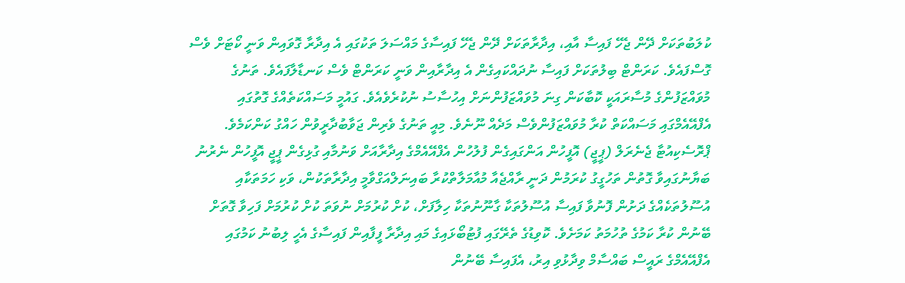ކުލަބުތަކަށް ދޭން ޖެހޭ ފައިސާ އާއި، އިދާރާތަކަށް ދޭން ޖެހޭ ފައިސާގެ މައްސަލަ ތަކުގައި އެ އިދާރާ ގޮވައިން ވަނީ ކޯޓަށް ވެސް ގޮސްފައެވެ. ކަރަންޓް ބިލުތަކަށް ފައިސާ ނުދައްކައިގެން އެ އިދާރާއިން ވަނީ ކަރަންޓް ވެސް ކަނޑާލާފައެވެ. ތަނުގެ މުވައްޒަފުންގެ މުސާރައަކީ ކޮބާކަން ގިނަ މުވައްޒަފުންނަށް އިހުސާސު ނުކުރެވެއެވެ. ގައުމީ މަސައްކަތެއްގެ ގޮތުގައި އެފްއޭއެމްގައި މަސައްކަތް ކުރާ މުވައްޒަފުންވެސް މަދެއް ނޫނެވެ. މިއީ ތަނުގެ ވެރިން ޖަވާބުދާރީވުން ހައްގު ކަންކަމެވެ.
ޕްރޮސެކިއުޓާ ޖެނެރަލް (ޕީޖީ) އޮފީހުން އަންގައިގެން ފުލުހުން އެފްއޭއެމްގެ އިދާރާއަށް ވަނުމާއި ގުޅިގެން ޕީޖީ އޮފީހުން ނެރުނު ބަޔާނުގައިވާ ގޮތުން ތަހުގީގު ކުރަމުން ދަނީ ރާއްޖެއާ މުއާމަލާތްކުރާ ބައިނަލްއަގްވާމީ އިދާރާތަކުން، ވަކި ހަމަތަކާއި އުސޫލުތަކެއްގެ ދަށުން ފޮނުވާ ފައިސާ އުސޫލުތަކާ ގާނޫނުތަކާ ހިލާފަށް، ކުށް ކުރުމަށް ނުވަތަ ކުށް ކުރުމަށް ފަހިވާ ގޮތަށް ބޭނުން ކުރާ ކަމުގެ ތުހުމަތު ކަމަށެވެ. ކޮވިޑުގެ ތެރޭގައި ފުޓުބޯޅައިގެ މައި އިދާރާ ފީފާއިން ފައިސާގެ އެހީ ލިބުނު ކަމުގައި އެފްއޭއެމްގެ ރައީސް ބައްސާމް ވިދާޅުވި އިރު، އެފައިސާ ބޭނުން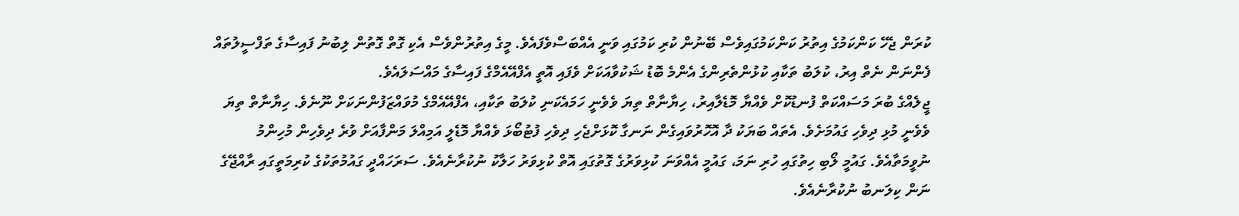ކުރަން ޖެހޭ ކަންކަމުގެ އިތުރު ކަންކަމުގައިވެސް ބޭނުން ކުރި ކަމުގައި ވަނީ އެއްބަސްވެފައެވެ. މީގެ އިތުރުންވެސް އެކި ގޮތް ގޮތުން ލިބުނު ފައިސާގެ ތަފްސީލުތައް ފެންނަން ނެތް އިރު، ކުލަބު ތަކާއި ކުޅުންތެރިންގެ އެންމެ ބޮޑު ޝަކުވާއަކަށް ވެފައި އޮތީ އެފްއޭއެމްގެ ފައިސާގެ މައްސަލައެވެ.
ޖީލެއްގެ ބުރަ މަސައްކަތް ފުނޑުކޮށް ވެއްޔާ މޮޑެލާއިރު، ހިޔާނާތް ތިޔަ ވެވެނީ ހަމައެކަނި ކުލަބު ތަކާއި، އެފްއޭއެމްގެ މުވައްޒަފުންނަކަށް ނޫނެވެ. ހިޔާނާތް ތިޔަ ވެވެނީ މުޅި ދިވެހި ގައުމަށެވެ. އެތައް ބަޔަކު ދާ އޮހޮރުވައިގެން ނަނގާ ކޮޅަށްޖެހި ދިވެހި ފުޓުބޯޅަ ވެއްޔާ މޮޑެލީ އަމިއްލަ މަންފާއަށް ވުރެ ދިވެހިން މުހިންމު ނުވީމަތާއެވެ. ގައުމީ ލޯބި ހިތުގައި ހުރި ނަމަ، ގައުމީ އެއްވަނަ ކުޅިވަރުގެ ގޮތުގައި އޮތް ކުޅިވަރު ހަލާކު ނުކުރާނެއެވެ. ސަރަހައްދީ ގައުމުތަކުގެ ކުރިމަތީގައި ރާއްޖޭގެ ނަން ކިލަނބު ނުކުރާނެއެވެ.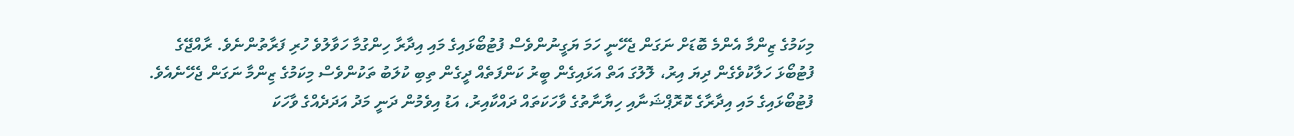މިކަމުގެ ޒިންމާ އެންމެ ބޮޑަށް ނަގަން ޖެހޭނީ ހަމަ ޔަގީނުންވެސް ފުޓުބޯޅައިގެ މައި އިދާރާ ހިންގުމާ ހަވާލުވެ ހުރި ފަރާތުންނެވެ. ރާއްޖޭގެ ފުޓުބޯޅަ ހަލާކުވެގެން ދިޔަ އިރު، ލޮލުގަ އަތް އަޅައިގެން ބީރު ކަންފަތެއް ދީގެން ތިބި ކުލަބު ތަކުންވެސް މިކަމުގެ ޒިންމާ ނަގަން ޖެހޭނެއެވެ.
ފުޓުބޯޅައިގެ މައި އިދާރާގެ ކޮރޮޕްޝަނާއި ހިޔާނާތުގެ ވާހަކަތައް ދައްކާއިރު، އަޑު އިވެމުން ދަނީ މަދު އަދަދެއްގެ ވާހަކަ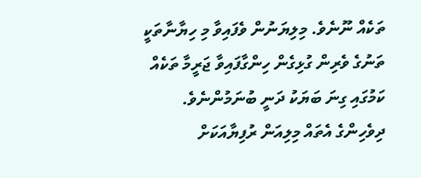ތަކެއް ނޫނެވެ. މިލިޔަނުން ވެފައިވާ މި ހިޔާނާތަކީ ތަނުގެ ވެރިން ގުޅިގެން ހިންގާފައިވާ ޖަރީމާ ތަކެއް ކަމުގައި ގިނަ ބަޔަކު ދަނީ ބުނަމުންނެވެ. ދިވެހިންގެ އެތައް މިލިއަން ރުފިޔާއަކަށް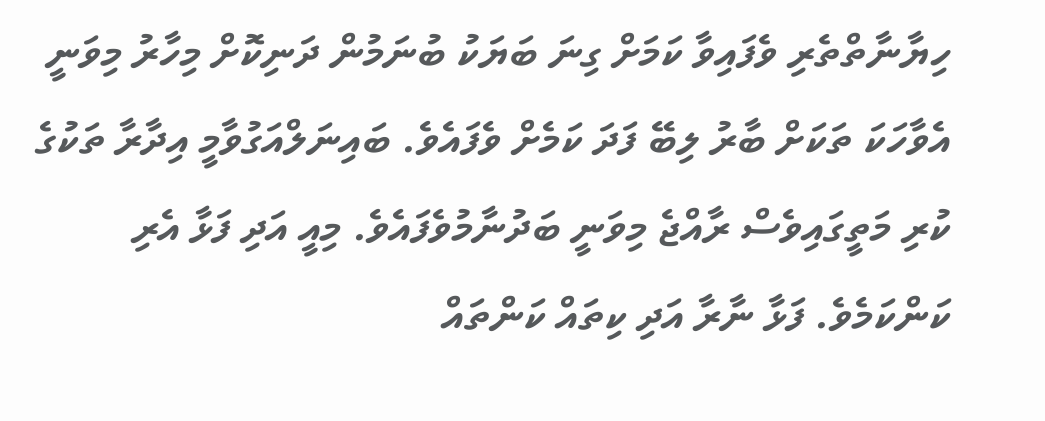ހިޔާނާތްތެރި ވެފައިވާ ކަމަށް ގިނަ ބަޔަކު ބުނަމުން ދަނިކޮށް މިހާރު މިވަނީ އެވާހަކަ ތަކަށް ބާރު ލިބޭ ފަދަ ކަމެށް ވެފައެވެ. ބައިނަލްއަގުވާމީ އިދާރާ ތަކުގެ ކުރި މަތީގައިވެސް ރާއްޖެ މިވަނީ ބަދުނާމުވެފައެވެ. މިއީ އަދި ފަޅާ އެރި ކަންކަމެވެ. ފަޅާ ނާރާ އަދި ކިތައް ކަންތައް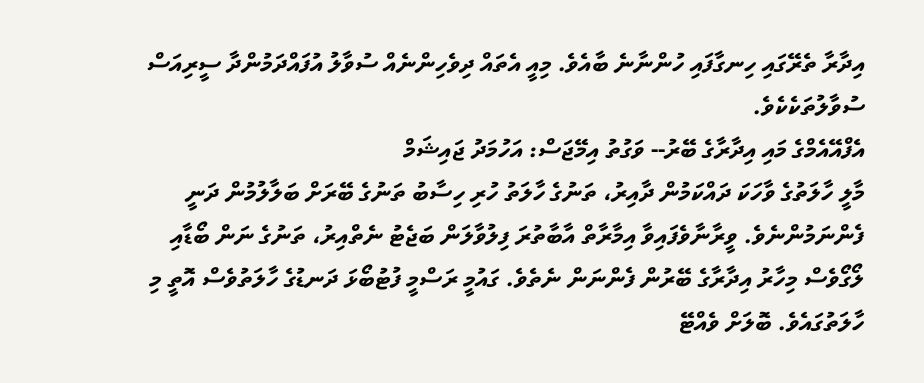އިދާރާ ތެރޭގައި ހިނގާފައި ހުންނާނެ ބާއެވެ. މިއީ އެތައް ދިވެހިންނެއް ސުވާލު އުފައްދަމުންދާ ސީރިއަސް ސުވާލުތަކެކެވެ.
އެފްއޭއެމްގެ މައި އިދާރާގެ ބޭރު-- ވަގުތު އިމޭޖަސް: އަހުމަދު ޖައިޝަމް
މާލީ ހާލަތުގެ ވާހަކަ ދައްކަމުން ދާއިރު، ތަނުގެ ހާލަތު ހުރި ހިސާބު ތަނުގެ ބޭރަށް ބަލާލުމުން ދަނީ ފެންނަމުންނެވެ. ވީރާނާވެފައިވާ އިމާރާތް އާބާތުރަ ފިލުވާލަން ބަޖެޓު ނެތްއިރު، ތަނުގެ ނަން ބޯޑާއި ލޯގޯވެސް މިހާރު އިދާރާގެ ބޭރުން ފެންނަން ނެތެވެ. ގައުމީ ރަސްމީ ފުޓުބޯޅަ ދަނޑުގެ ހާލަތުވެސް އޮތީ މި ހާލަތުގައެވެ. ބޮލަށް ވެއްޓޭ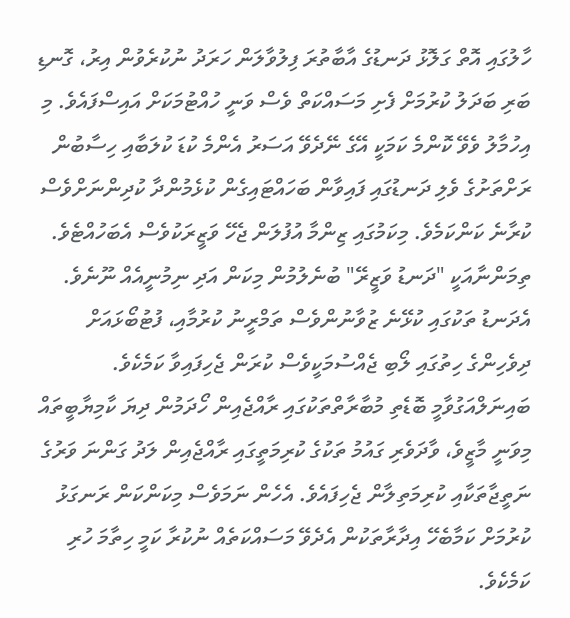ހާލުގައި އޮތް ގަލޮޅު ދަނޑުގެ އާބާތުރަ ފިލުވާލަން ހަރަދު ނުކުރެވުން އިރު، ގޮނޑި ބަރި ބަދަލު ކުރުމަށް ފެށި މަސައްކަތް ވެސް ވަނީ ހުއްޓުމަކަށް އައިސްފައެވެ. މި އިހުމާލު ވެވޭ ކޮންމެ ކަމަކީ އޭގެ ނޭދެވޭ އަސަރު އެންމެ ކުޑަ ކުލަބާއި ހިސާބުން ރަށްތަށުގެ ވެލި ދަނޑުގައި ފައިވާން ބަހައްޓައިގެން ކުޅެމުންދާ ކުދިންނަށްވެސް ކުރާނެ ކަންކަމެވެ. މިކަމުގައި ޒިންމާ އުފުލަން ޖެހޭ ވަޒީރަކުވެސް އެބަހުއްޓެވެ. ތިމަންނާއަކީ "ދަނޑު ވަޒީރޭ" ބުނެލުމުން މިކަން އަދި ނިމުނީއެއް ނޫނެވެ. އެދަނޑު ތަކުގައި ކުޅޭނެ ޒުވާނުންވެސް ތަމްރީނު ކުރުމާއި، ފުޓުބޯޅައަށް ދިވެހިންގެ ހިތުގައި ލޯބި ޖެއްސުމަކީވެސް ކުރަން ޖެހިފައިވާ ކަމެކެވެ.
ބައިނަލްއަގުވާމީ ބޮޑެތި މުބާރާތްތަކުގައި ރާއްޖެއިން ހޯދަމުން ދިޔަ ކާމިޔާބީތައް މިވަނީ މާޒީވެ، ވާދަވެރި ގައުމު ތަކުގެ ކުރިމަތީގައި ރާއްޖެއިން ލަދު ގަންނަ ވަރުގެ ނަތީޖާތަކާއި ކުރިމަތިލާން ޖެހިފައެވެ. އެހެން ނަމަވެސް މިކަންކަން ރަނގަޅު ކުރުމަށް ކަމާބެހޭ އިދާރާތަކުން އެދެވޭ މަސައްކަތެއް ނުކުރާ ކަމީ ހިތާމަ ހުރި ކަމެކެވެ.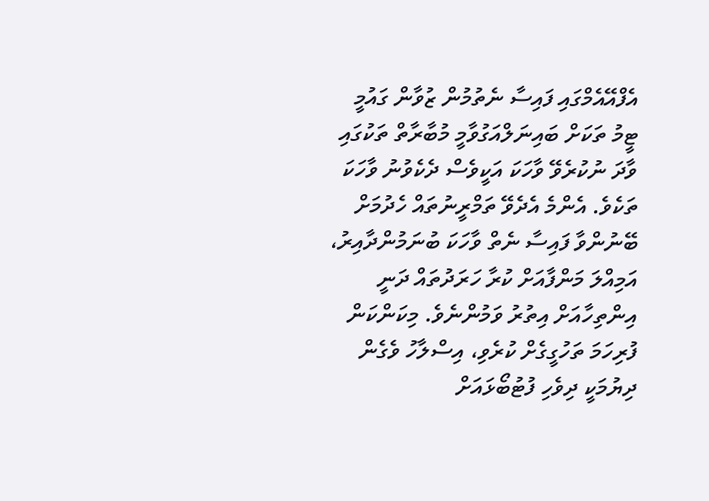އެފްއޭއެމްގައި ފައިސާ ނެތުމުން ޒުވާން ގައުމީ ޓީމު ތަކަށް ބައިނަލްއަގުވާމީ މުބާރާތް ތަކުގައި ވާދަ ނުކުރެވޭ ވާހަކަ އަކީވެސް ދެކެވުނު ވާހަކަ ތަކެވެ. އެންމެ އެދެވޭ ތަމްރީނުތައް ހެދުމަށް ބޭނުންވާ ފައިސާ ނެތް ވާހަކަ ބުނަމުންދާއިރު، އަމިއްލަ މަންފާއަށް ކުރާ ހަރަދުތައް ދަނީ އިންތިހާއަށް އިތުރު ވަމުންނެވެ. މިކަންކަން ފުރިހަމަ ތަހުގީގެށް ކުރެވި، އިސްލާހު ވެގެން ދިޔުމަކީ ދިވެހި ފުޓުބޯޅައަށް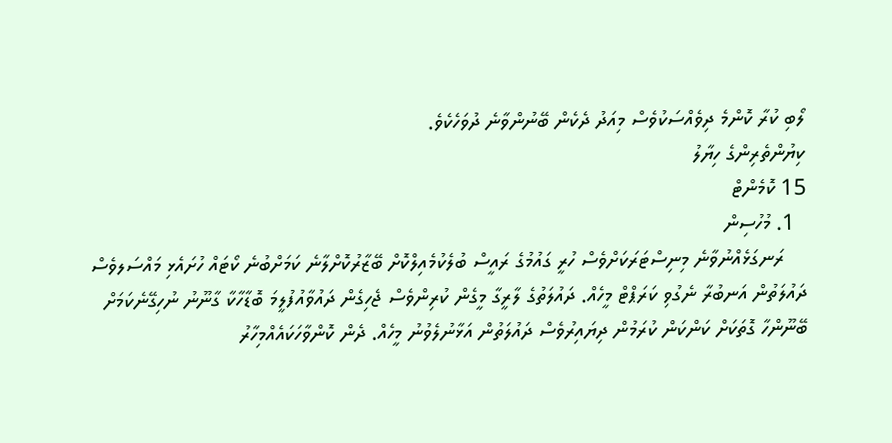ލޯބި ކުރާ ކޮންމެ ދިވެއްސަކުވެސް މިއަދު ދެކެން ބޭނުންވާނެ ދުވަހެކެވެ.
ކިޔުންތެރިންގެ ހިޔާލު
15 ކޮމެންޓް
  1. މުހުސިން
    ރަނގަޅެއްނުވާނެ މިނިސްޓަރަކަށްވެސް ހުރީ ގައުމުގެ ރައީސް ބުލެކުމެއިލްކޮށް ބޭޒާރުކޮށްލާނެ ކަމަށްބުނެ ކޯޓައް ހުށައެޅި މައްސަލވެސް ދައުލަތުން އަނބުރާ ނެގުވި ކަރަޕްޓް މީހެއް. ދައުލަތުގެ ލާރީގާ މީގެން ކުރިންވެސް ޖެހިގެން ދައުވާއުފުލީމަ ބޮޑާހާކާ ގާނޫނު ނުހިގޭނެކަމަށް ބޭނޫންހާ ގޮތަކަށް ކަންކަން ކުރަމުން ދިޔައިރުވެސް ދައުލަތުން އަޅާނުލެވުނު މީހެއް. ދެން ކޮންވާހަކައެއްމިހާރު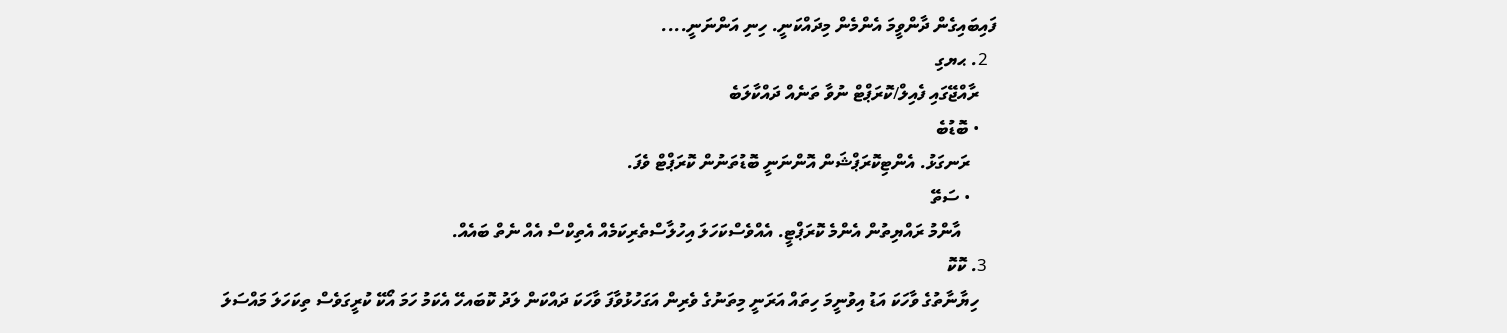ފައިބައިގެން ދާންވީމަ އެންމެން މިދައްކަނީ. ހިނި އަންނަނީ....
  2. ޙޔގި
    ރާއްޖޭގައި ފެއިލް/ކޮރަޕްޓް ނުވާ ތަނެއް ދައްކާލަބެ
    • ބޮޑުބެ
      ރަނގަޅު. އެންޓިކޮރަޕްޝަން އޮންނަނީ ބޮޑުތަނުން ކޮރަޕްޓް ވެފަ.
      • ސަތޭ
        އާންމު ރައްޔިތުން އެންމެ ކޮރަޕްޓީ. އެއްވެސްކަހަލަ އިހުލާސްތެރިކަމެއް އެތިކްސް އެއް ނެތް ބައެއް.
  3. ކޮކޮ
    ހިޔާނާތުގެ ވާހަކަ އަޑު އިވުނީމަ ހިތައް އަރަނީ މިތަނުގެ ވެރިން އަގަހުޅުވާފަ ވާހަކަ ދައްކަން ލަދު ކޮބައހޭ އެކަމު ހަމަ އޯކޭ ކުރީގަވެސް ތިކަހަލަ މައްސަލަ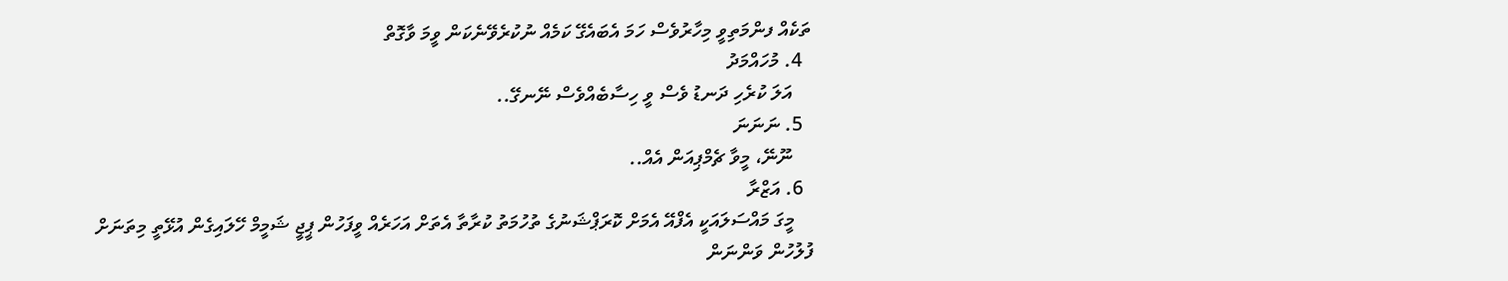ތަކެއް ފންމަތިވީ މިހާރުވެސް ހަމަ އެބައެގޭ ކަމެއް ނުކުރެވޭނެކަން ވީމަ ވާގޮތް
  4. މުހައްމަދު
    އަލަ ކުރެހި ދަނޑު ވެސް ވީ ހިސާބެއްވެސް ނޭނގޭ..
  5. ނަނަނަ
    ނޫނޭ، މީވާ ޗެމްޕިއަން އެއް..
  6. އަޒްރާ
    މީގަ މައްސަލައަކީ އެފްއޭ އެމަށް ކޮރަޕްޝަނުގެ ތުހުމަތު ކުރާތާ އެތަށް އަހަރެއް ވީފަހުން ޕީޖީ ޝަމީމް ހޭލައިގެން އުޅޭތީ މިތަނަށް ފުލުހުން ވަންނަން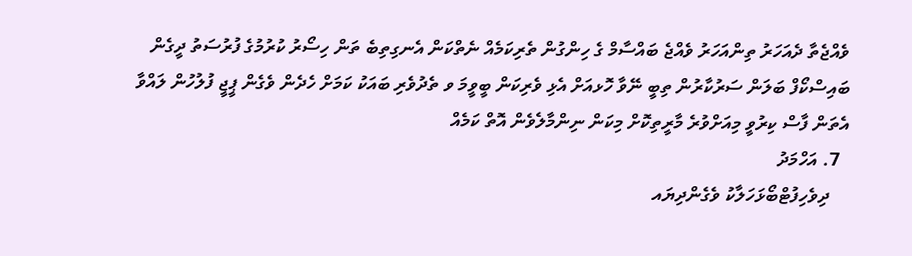ވެއްޖެތާ ދެއަހަރު ތިންއަހަރު ވެއްޖެ ބައްސާމް ގެ ހިންގުން ތެރިކަމެއް ނެތްކަން އެނގިތިބެ ތަން ހިސޯރު ކުރުމުގެ ފުރުސަތު ދީގެން ބައިސްކޯފް ބަލަން ސަރުކާރުން ތިބީ ނޭވާ ހޮޅއަށް އެޅި ވެރިކަން ބީވީމަ ވ ތެދުވެރި ބައަކު ކަމަށް ހެދެން ވެގެން ޕީޖީ ފުލުހުން ލައްވާ އެތަން ފާސް ކިރުވީ މިއަށްވުރެ މާރީތިކޮށް މިކަން ނިންމާލެވެން އޮތް ކަމެއް
  7. އަހްމަދު
    ދިވެހިފުޓްބޯޅަހަލާކު ވެގެންދިޔައ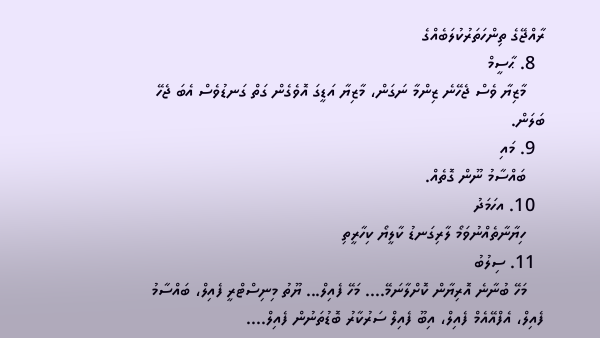ރާއްޖޭގެ ތިންހަތަރުކުލަބެއްގެ
  8. ޙާސީމް
    މާޒިޔާ ވެސް ޖެހޭނެ ޒިންމާ ނަގަން، މާޒިޔާ އަޑީގަ އޮވެގެން ގަތް ގަނޑުވެސް އެބަ ޖެހޭ ބަލަން.
  9. މައި
    ބައްސާމު ނޫން ގޮތެއް.
  10. އހަމަދު
    ހިޔާނާތެއްނުވަމޯ ލާރިގަނޑު ކާލީޔޯ ކިހާރީތި
  11. ސިލުބު
    މަހޭ ބުނާނެ އޮރިޔާން ކޮށްލާނަމޭ.... މަހޭ ފެއިލް... ޔޫތު މިނިސްޓްރީ ފެއިލް، ބައްސާމު ފެއިލް، އެފްއޭއެމް ފެއިލް، އިބޫ ފެއިލް ސަރުކާރު ބޮޑުތަނުން ފެއިލް....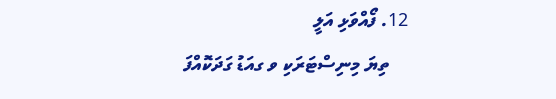12. ފޯއްވަޅި އަލީ
    ތިޔަ މިނިސްޓަރަކި ވ ގއަޑު ގަދަކޮއްފަ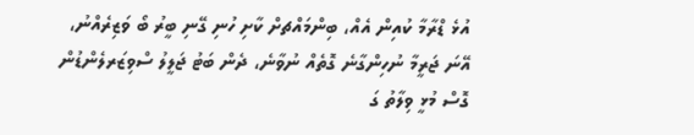އުޅެ ޑްރާމާ ކުއިން އެއް، ބިންމައްޗށް ކާށި ހުނި ގޭނި ބީރު ބޯ ވަޒިރެއްނު، އޭނަ ޖަރީމާ ނުހިންގާނެ ގޮތެއް ނުވާނެ، ދެން ބަޓު ޖަލީލު ސްވިޒަރލެންޑުން ގޮސް މުޅީ ވިލާތު ގަ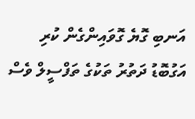އަނބި ގޮޔެ ގޮވައިންގެން ކުރި އަގުބޮޑު ދަތުރު ތަކުގެ ތަފްސީލް ވެސް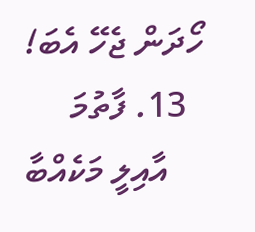ހޯދަން ޖެހޭ އެބަ!
  13. ފާތުމަ
    އާއިލީ މަކެއްބާ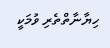ހިޔާނާތްތެރި ވުމަކީ